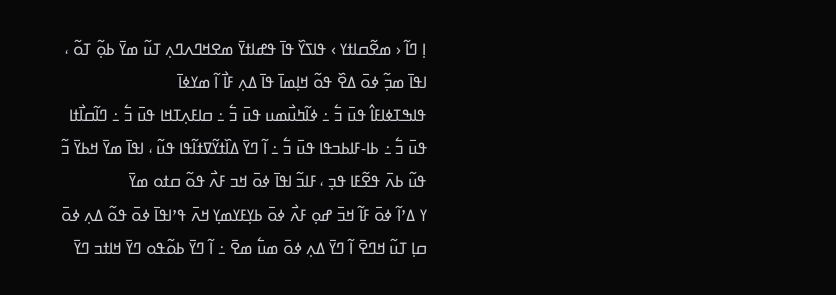ߊ߲ ߣߊ߬ ‹ ߘߐ߬ߛߊߙߌ › ߟߊߖߌ߰ ߟߊ߫ ߟߝߊߙߌ߫ ߘߐߞߣߍߣߍ߲ ߠߎ߬ ߘߌ߫ ߕߋ߲߬ ߠߋ߬ ، ߊߟߊ߫ ߘߏ߲߬ ߦߋ߫ ߡߐ߰ ߟߋ߬ ߞߊ߲ߘߊ߫ ߟߊ߫ ߡߍ߲ ߓߊ߯ ߊ߬ ߘߌߦߊ߫
ߟߊߒߠߦߊߓߊ߮ ߟߎ߫ ߏ߱ ߸ ߦߊ߬ߤߎ߯ߘߎ ߟߎ߫ ߏ߱ ߸ ߛߊߓߍ߲ߠߞߊ ߟߎ߫ ߏ߱ ߸ ߣߊ߬ߛߊ߯ߙߊ ߟߎ߫ ߏ߱ ߸ ߕߊ-ߓߊߕߏߟߊ ߟߎ߫ ߏ߱ ߸ ߊ߬ ߣߌ߫ ߡߊ߰ߙߌ߬ߜߙߊ߬ߟߊ ߟߎ߬ ، ߊߟߊ߫ ߘߌ߫ ߞߕߌ߫ ߏ߬ ߟߎ߬ ߕߍ߫ ߟߐ߬ߓߊ ߟߏ߲ ، ߓߊߏ߬ ߊߟߊ߫ ߦߋ߫ ߞߏ ߓߍ߯ ߟߋ߬ ߛߙߋ ߘߌ߫
ߌ ߡߴߊ߬ ߦߋ߫ ߓߊ߬ ߞߏ߫ ߝߋ߲ ߓߍ߯ ߦߋ߫ ߕߌ߲ߓߌߘߌ߲ ߞߍ߫ ߟߴߊߟߊ߫ ߦߋ߫ ߟߋ߬ ߡߍ߲ ߦߋ߫ ߛߊ߲ ߠߎ߬ ߞߣߐ߫ ߊ߬ ߣߌ߫ ߡߍ߲ ߦߋ߫ ߘߎ߱ ߘߐ߫ ߸ ߊ߬ ߣߌ߫ ߕߋ߬ߟߋ ߣߌ߫ ߞߊߙߏ ߣߌ߫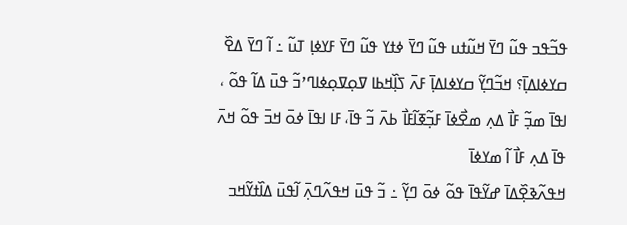ߟߏ߬ߟߏ ߟߎ߬ ߣߌ߫ ߞߎ߬ߙߎ ߟߎ߬ ߣߌ߫ ߦߙߌ ߟߎ߬ ߣߌ߫ ߓߌߦߊ߲ ߠߎ߬ ߸ ߊ߬ ߣߌ߫ ߡߐ߰ ߛߌߦߊߡߊ߲߫؟ ߞߏ߬ߣߌ߲߬ ߛߌߦߊߡߊ߲߫ ߓߍ߫ ߖߊ߲߰ߞߕߊ ߜߋ߲ߜߋ߲ߦߊߣߴߏ߬ ߟߎ߫ ߡߊ߬ ߟߋ߬ ، ߊߟߊ߫ ߘߏ߲߬ ߓߊ߯ ߡߍ߲ ߘߐ߯ߦߊ߫ ߓߏ߲߬ߧߊ߬ߓߊ߯ ߕߍ߫ ߏ߬ ߟߊ߫، ߓߊ ߊߟߊ߫ ߦߋ߫ ߞߏ߫ ߟߋ߬ ߞߍ߫ ߟߊ߫ ߡߍ߲ ߓߊ߯ ߊ߬ ߘߌߦߊ߫
ߞߟߍ߬ߢߐ߲߰ߡߊ߫ ߝߌ߬ߟߊ߫ ߟߋ߬ ߦߋ߫ ߣߌ߲߬ ߸ ߏ߬ ߟߎ߫ ߞߟߍ߬ߣߍ߲߫ ߊ߬ߟߎ߫ ߡߊ߰ߙߌ߬ߞߏ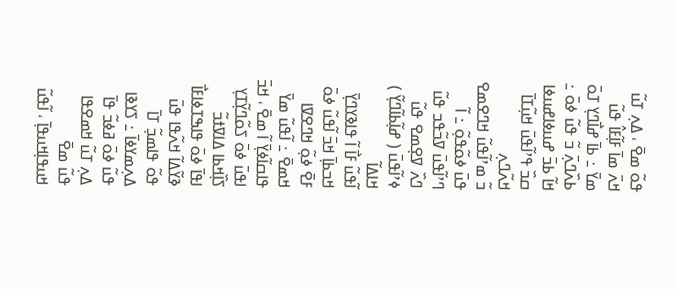ߟߋ߬ ߘߐ߫ ، ߡߍ߲ ߠߎ߬ ߞߍ߫ ߘߊ߫ ߓߊ߲߬ߓߊ߮ ߟߎ߬ ߘߌ߫ ߸ ߕߊ߫ ߝߊ߯ߣߌ߲ ߠߋ߫ ߕߍ߰ߣߍ߲߫ ߏ߬ ߟߎ߬ ߦߋ߫ ߸ ߞߊ߬ ߕߏ߫ ߝߎߦߊߝߎߦߊ ߛߏ߰ ߟߴߊ߬ߟߎ߫ ߞߎ߲߬ߠߊ߫ ߞߍ߬ߣߍ߲
ߏ߬ ߘߴߊ߬ߟߎ߬ ߞߣߐߘߐ ߟߎ߫ ߦߋ߬ߟߋ߲߬ ߸ ߊ߬ ߣߴߊ߬ߟߎ߫ ߜߏ߬ߟߏ ߟߎ߬
ߣߍ߰ ߜߐ߲ߘߐ ߟߎ߬ ߦߴߊ߬ߟߎ߫ ( ߝߊ߲߬ߕߊ߬ߣߌ߲߬ ) ߞߊߡߊ߬
ߊ߬ߟߎ߬ ߓߊ߯ ߊ߬ ߟߊߢߌߣߌ߲߫ ߞߏߕߊ߲߫ ߞߏ߫ ߊ߬ߟߎ߬ ߦߋ߫ ߓߐ߫ ߦߋ߲߬ ߞߣߐߜߊ ߞߘߐ߫ ߸ ߊ߬ߟߎ߬ ߘߌ߫ ߟߊߛߊ߬ߦߌ߲߫ ߊ߬ ߘߐ߫ ، ߞߏ߫ ߊߟߎ߫ ߦߋ߫ ߖߋ߬ߣߌ߲߬ߠߌ߲ ߖߊ߲߰ߞߕߊ ߡߊߜߙߏ߬
ߊߟߊ߫ ߦߋ߫ ߟߊߒߠߦߊߓߊ߯ ߢߌ߬ߡߊ߬ ߞߍ߬ߟߊ ߟߎ߫ ߟߋ߬ ߟߊߘߏ߲߬ ߠߊ߫ ߡߍ߲ߘߌߦߊ߫ ߸ ߖߌߢߊ ߟߎ߬ ߦߋ߫ ߥߦߏ߬ ߟߊ߫ ߡߍ߲ ߠߎ߬ ߞߘߐߟߊ ߟߎ߬ ߘߐ߫ ߞߎߟߊ߲ߞߎߟߊ߲߫ ، ߊ߬ߟߎ߬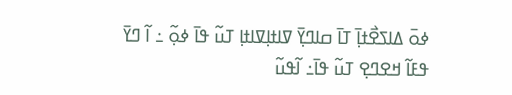ߦߋ߫ ߡߊߖߐ߯ߙߊ߲߫ ߠߊ߫ ߛߊߣߌ߲߫ ߜߊߙߊ߲ߜߊߙߊ߲ ߠߎ߬ ߟߊ߫ ߦߋ߲߬ ߸ ߊ߬ ߣߌ߫ ߟߓߊ߬ ߞߐߣߐ߲ ߠߎ߬ ߟߊ߫߸ ߊ߬ߟߎ߬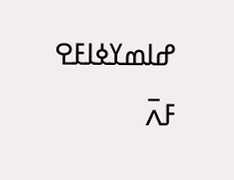ߝߊߘߌߦߊߓߐ ߓߍ߫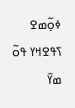ߦߋ߲߬ߘߐ ߖߟߐߞߌ ߟߋ߬ ߘߌ߫